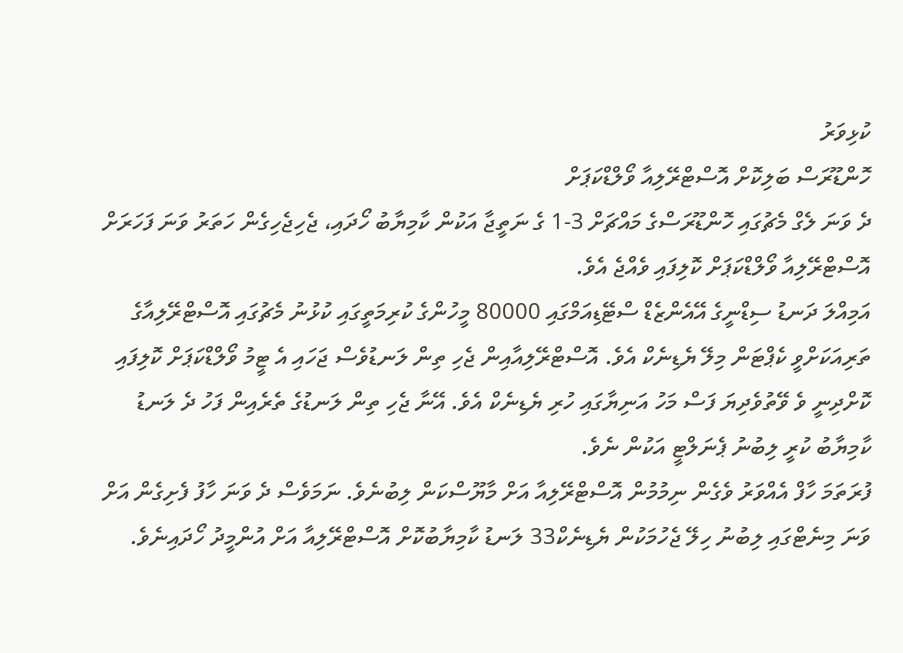ކުޅިވަރު
ހޮންޑޫރަސް ބަލިކޮށް އޮސްޓްރޭލިއާ ވޯލްޑްކަޕަށް
ދެ ވަނަ ލެގް މެޗުގައި ހޮންޑޫރަސްގެ މައްޗަށް 3-1 ގެ ނަތީޖާ އަކުން ކާމިޔާބު ހޯދައި، ޖެހިޖެހިގެން ހަތަރު ވަނަ ފަހަރަށް އޮސްޓްރޭލިއާ ވޯލްޑްކަޕަށް ކޮލިފައި ވެއްޖެ އެވެ.
އަމިއްލަ ދަނޑު ސިޑްނީގެ އޭއެންޒެޑް ސްޓޭޑިއަމްގައި 80000 މީހުންގެ ކުރިމަތީގައި ކުޅުނު މެޗުގައި އޮސްޓްރޭލިއާގެ ތަރިއަކަށްވީ ކެޕްޓަން މިލޭ ޔެޑިނެކް އެވެ. އޮސްޓްރޭލިއާއިން ޖެހި ތިން ލަނޑުވެސް ޖަހައި އެ ޓީމު ވޯލްޑްކަޕަށް ކޮލިފައި ކޮށްދިނީ ވެ ވޭތުވެދިޔަ ފަސް މަހު އަނިޔާގައި ހުރި ޔެޑިނެކް އެވެ. އޭނާ ޖެހި ތިން ލަނޑުގެ ތެރެއިން ފަހު ދެ ލަނޑު ކާމިޔާބު ކުރީ ލިބުނު ޕެނަލްޓީ އަކުން ނެވެ.
ފުރަތަމަ ހާފް އެއްވަރު ވެގެން ނިމުމުން އޮސްޓްރޭލިއާ އަށް މާޔޫސްކަން ލިބުނެވެ. ނަމަވެސް ދެ ވަނަ ހާފު ފެށިގެން އަށް ވަނަ މިނެޓްގައި ލިބުނު ހިލޭ ޖެހުމަކުން ޔެޑިނެކް33 ލަނޑު ކާމިޔާބުކޮށް އޮސްޓްރޭލިއާ އަށް އުންމީދު ހޯދައިނެވެ.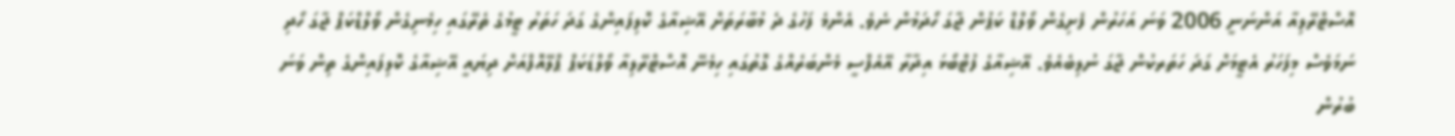އޮސްޓްރޭލިއާ އަންނަނީ 2006 ވަނަ އަހަރުން ފެށިގެން ވޯލްޑް ކަޕުން ޖާގަ ހޯދަމުން ނެވެ. އެންމެ ފަހުގެ ދެ މުބާރަތަށް އޭޝިއާގެ ކޮލިފައިންގެ ގަދަ ހަތަރު ޓީމުގެ ތެރޭގައި ހިމެނިގެން ވޯލްޑްކަޕް ޖާގަ ހޯދި ނަމަވެސް މިފަހަރު އެޓީމަށް ގަދަ ހަތަރކުން ޖާގަ ނުލިބެއެވެ. އޭޝިއާގެ ފުޓްބޯޅަ އިދާރާ އޭއެފްސީ މެންބަރެއްގެ ގޮތުގައި ހިމެނޭ އޮސްޓްރޭލިއާ ވޯލްޑަކަޕް ޕްލޭއޮފްއަށް ދިޔައީ އޭޝިއާގެ ކޮލިފައިންގެ ތިން ވަނަ ބުރުން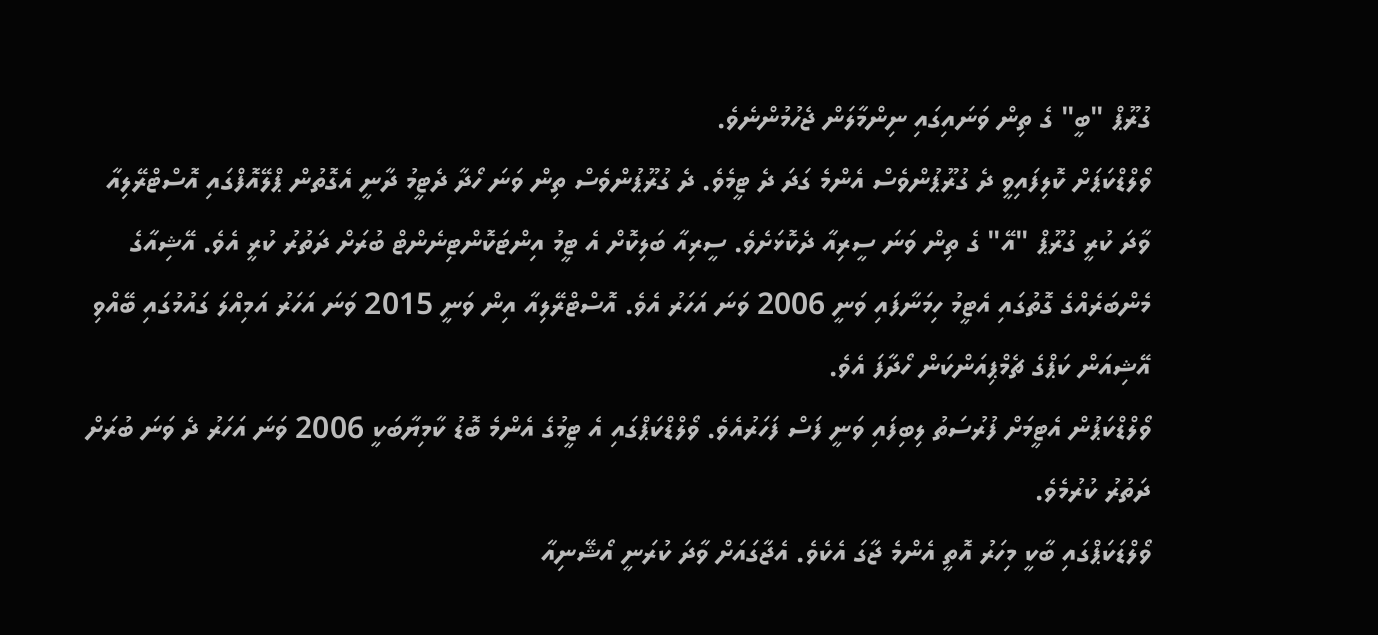ގުރޫޕް "ބީ" ގެ ތިން ވަނައިގައި ނިންމާލަން ޖެހުމުންނެވެ.
ވޯލްޑްކަޕަށް ކޮލިފައިވީ ދެ ގުރޫޕުންވެސް އެންމެ ގަދަ ދެ ޓީމެވެ. ދެ ގުރޫޕުންވެސް ތިން ވަނަ ހޯދާ ދެޓީމު ދާނީ އެގޮތުން ޕްލޭއޮފްގައި އޮސްޓްރޭލިއާ ވާދަ ކުރީ ގުރޫޕް "އޭ" ގެ ތިން ވަނަ ސީރިއާ ދެކޮޅަށެވެ. ސީރިއާ ބަލިކޮށް އެ ޓީމު އިންޓަކޮންޓިނެންޓް ބުރަށް ދަތުރު ކުރީ އެވެ. އޭޝިއާގެ މެންބަރެއްގެ ގޮތުގައި އެޓީމު ހިމަނާފައި ވަނީ 2006 ވަނަ އަހަރު އެވެ. އޮސްޓްރޭލިއާ އިން ވަނީ 2015 ވަނަ އަހަރު އަމިއްލަ ގައުމުގައި ބޭއްވި އޭޝިއަން ކަޕްގެ ޗެމްޕިއަންކަން ހޯދާފަ އެވެ.
ވޯލްޑްކަޕުން އެޓީމަށް ފުރުސަތު ލިބިފައި ވަނީ ފަސް ފަހަރުއެވެ. ވޯލްޑްކަޕްގައި އެ ޓީމުގެ އެންމެ ބޮޑު ކާމިޔާބަކީ 2006 ވަނަ އަހަރު ދެ ވަނަ ބުރަށް ދަތުރު ކުރުމެވެ.
ވޯލްޑަކަޕްގައި ބާކީ މިހަރު އޮތީ އެންމެ ޖާގަ އެކެވެ. އެޖާގައަށް ވާދަ ކުރަނީ އޯޝޭނިއާ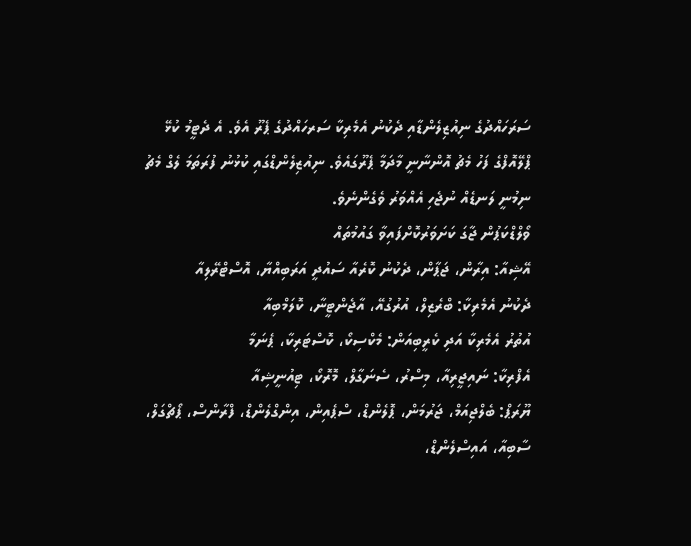ސަރަހައްދުގެ ނިއުޒިލެންޑާއި ދެކުނު އެމެރިކާ ސަރހައްދުގެ ޕެރޫ އެވެ. އެ ދެޓީމު ކުޅޭ ޕްލޭއޮފްގެ ފަހު މެޗު އޮންނާނީ މާދަމާ ޕެރޫގައެވެ. ނިއުޒިލެންޑްގައި ކުޅުނު ފުރަތަމަ ލެގް މެޗު ނިމުނީ ލަނޑެއް ނުޖެހި އެއްވަރު ވެގެންނެވެ.
ވޯލްޑްކަޕުން ޖާގަ ކަށަވަރުކޮށްފައިވާ ގައުމުތައް
އޭޝިއާ: އިރާން، ޖަޕާން، ދެކުނު ކޮރެއާ ސައުދީ އަރަބިއްޔާ، އޮސްޓްރޭލިއާ
ދެކުނު އެމެރިކާ: ބްރެޒިލް، އުރުގުއޭ، އާޖެންޓީނާ، ކޮލަމްބިއާ
އުތުރު އެމެރިކާ އަދި ކެރީބިއަން: މެކްސިކޯ، ކޮސްޓަރިކާ، ޕެނަމާ
އެފްރިކާ: ނައިޖީރިއާ، މިސްރު، ސެނަގާލް، މޮރޮކޯ، ޓިއުނީޝިއާ
ޔޫރަޕް: ބެލްޖިއަމް، ޖަރުމަން، ޕޮލެންޑް، ސްޕެއިން، އިންގްލެންޑް، ފްރާންސް، ޕޯޗްގަލް، ސާބިއާ، އައިސްލެންޑް،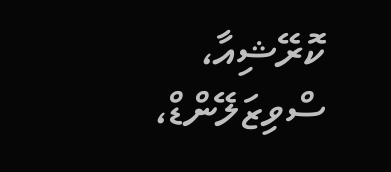ކޮރޭޝިއާ، ސްވިޒަލޭންޑް،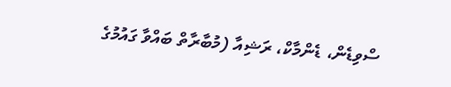ސްވިޑެން، ޑެންމާކް، ރަޝިއާ (މުބާރާތް ބައްވާ ގައުމުގެ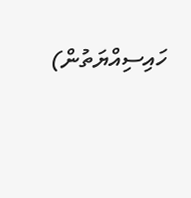ހައިސިއްޔަތުން)